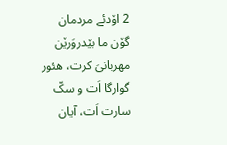2 اۆدئے مردمان گۆن ما بێدروَرێن مهربانیَ کرت، هئور گوارگا اَت و سکّ سارت اَت، آیان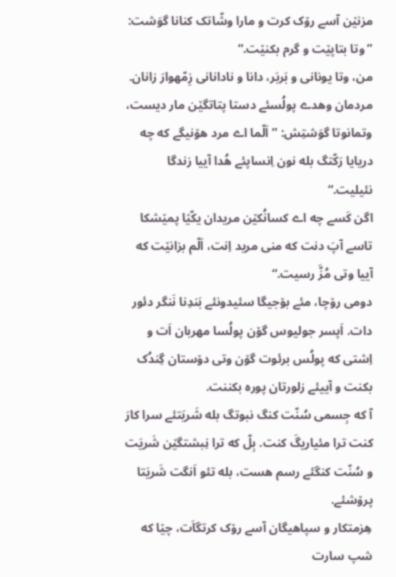مزنێن آسے رۆک کرت و مارا وشّاتک کنانا گوَشت: ”وتا بتاپێت و گرم بکنێت.“
من، وتا یونانی و بَربَر، دانا و نادانانی زِمّهوارَ زانان.
مردمان وهدے پولُسئے دستا پتاتگێن مار دیست، وتمانوتا گوَشتِش: ”اَلّما اے مرد هۆنیگے که چه دریایا رَکّتگ بله نون اِنساپئے هُدا آییا زندگا نئیلیت.“
اگن کَسے چه اے کسانُکێن مریدان یکّێا پمێشکا تاسے آپَ دنت که منی مرید اِنت، اَلّم بزانێت که آییا وتی مُزَّ رسیت.“
دومی رۆچا، مئے بۆجیگا سئیدونئے بَندِنا نَنگر دئور دات. اَپسر جولیوس گۆن پولُسا مهربان اَت و اِشتی که پولُس برئوت گۆن وتی دۆستان گِندُک بکنت و آییئے زلورتان پوره بکننت.
آ که جِسمی سُنّت کنگ نبوتگ بله شَریَتئے سرا کارَ کنت ترا مئیاریگَ کنت. بِلّ که ترا نِبشتگێن شَریَت و سُنّت کنگئے رسم هست، بله تئو اَنگت شَریَتا پرۆشئے.
هِزمتکار و سپاهیگان آسے رۆک کرتگاَت، چێا که شپ سارت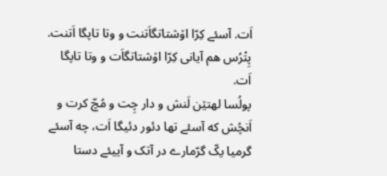اَت. آسئے کِرّا اۆشتاتگاَتنت و وتا تاپگا اَتنت. پِتْرُس هم آیانی کِرّا اۆشتاتگاَت و وتا تاپگا اَت.
پولُسا لهتێن لَنش و دار چِت و مُچّ کرت و اَنچُش که آسئے تها دئور دئیگا اَت، چه آسئے گرمیا یکّ گرّمارے در آتک و آییئے دستا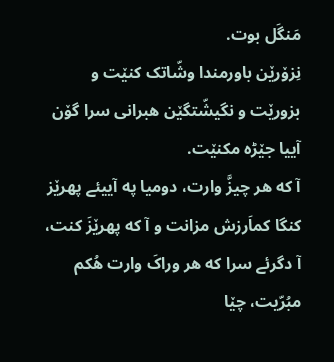مَنگَل بوت.
نِزۆرێن باورمندا وشّاتک کنێت و بزورێت و نگیشّتگێن هبرانی سرا گۆن آییا جێڑه مکنێت.
آ که هر چیزَّ وارت، دومیا په آییئے پهرێز کنگا کماَرزش مزانت و آ که پهرێزَ کنت، آ دگرئے سرا که هر وراکَ وارت هُکم مبُرّیت، چێا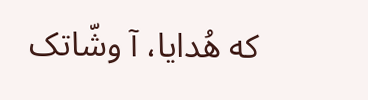که هُدایا، آ وشّاتک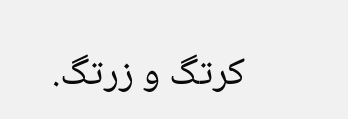کرتگ و زرتگ.